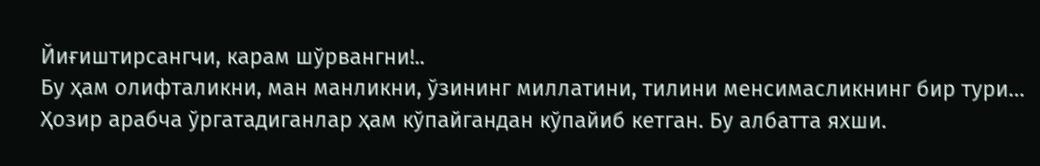Йиғиштирсангчи, карам шўрвангни!..
Бу ҳам олифталикни, ман манликни, ўзининг миллатини, тилини менсимасликнинг бир тури… Ҳозир арабча ўргатадиганлар ҳам кўпайгандан кўпайиб кетган. Бу албатта яхши.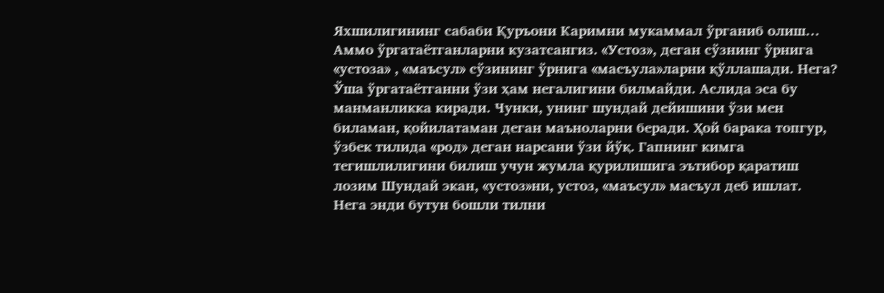Яхшилигининг сабаби Қуръони Каримни мукаммал ўрганиб олиш… Аммо ўргатаётганларни кузатсангиз. «Устоз», деган сўзнинг ўрнига «устоза» , «маъсул» сўзининг ўрнига «масъула»ларни қўллашади. Нега? Ўша ўргатаётганни ўзи ҳам негалигини билмайди. Аслида эса бу манманликка киради. Чунки, унинг шундай дейишини ўзи мен биламан, қойилатаман деган маъноларни беради. Ҳой барака топгур, ўзбек тилида «род» деган нарсани ўзи йўқ. Гапнинг кимга тегишлилигини билиш учун жумла қурилишига эътибор қаратиш лозим Шундай экан, «устоз»ни, устоз, «маъсул» масъул деб ишлат. Нега энди бутун бошли тилни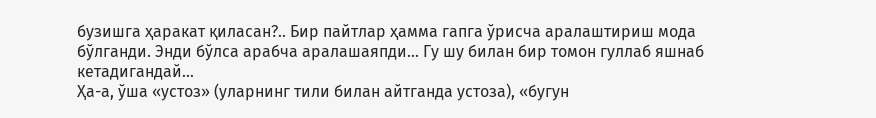бузишга ҳаракат қиласан?.. Бир пайтлар ҳамма гапга ўрисча аралаштириш мода бўлганди. Энди бўлса арабча аралашаяпди… Гу шу билан бир томон гуллаб яшнаб кетадигандай…
Ҳа-а, ўша «устоз» (уларнинг тили билан айтганда устоза), «бугун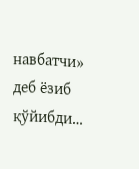навбатчи» деб ёзиб қўйибди…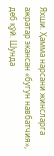Яхши. Ҳамма нарсани жинсларга ажратар экансан «бугун навбатчия», деб қўй. Шунда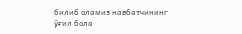билиб оламиз навбатчининг ўғил бола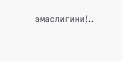эмаслигини!..